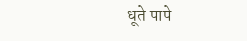धूते पापे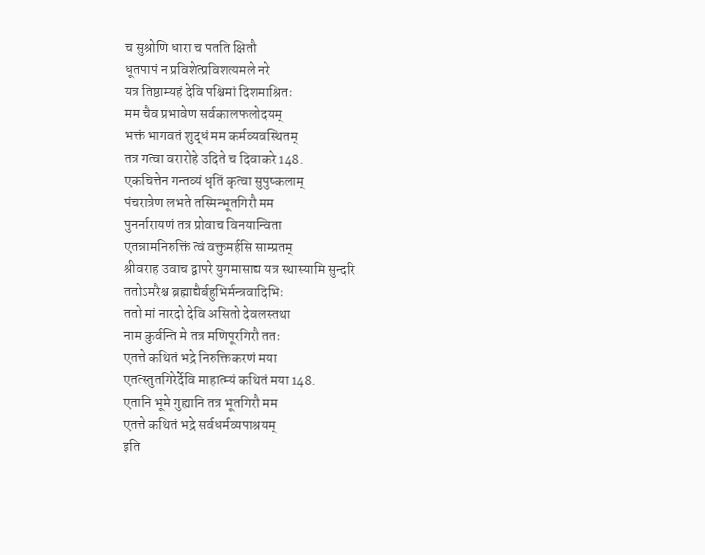च सुश्रोणि धारा च पतति क्षितौ
धूतपापं न प्रविशेत्प्रविशत्यमले नरे
यत्र तिष्ठाम्यहं देवि पश्चिमां दिशमाश्रितः
मम चैव प्रभावेण सर्वकालफलोदयम्
भक्तं भागवतं शुद्धं मम कर्मव्यवस्थितम्
तत्र गत्वा वरारोहे उदिते च दिवाकरे 148.
एकचित्तेन गन्तव्यं धृतिं कृत्वा सुपुष्कलाम्
पंचरात्रेण लभते तस्मिन्भूतगिरौ मम
पुनर्नारायणं तत्र प्रोवाच विनयान्विता
एतन्नामनिरुक्तिं त्वं वक्तुमर्हसि साम्प्रतम्
श्रीवराह उवाच द्वापरे युगमासाद्य यत्र स्थास्यामि सुन्दरि
ततोऽमरैश्च ब्रह्माद्यैर्बहुभिर्मन्त्रवादिभिः
ततो मां नारदो देवि असितो देवलस्तथा
नाम कुर्वन्ति मे तत्र मणिपूरगिरौ ततः
एतत्ते कथितं भद्रे निरुक्तिकरणं मया
एतत्स्तुतगिरेर्देवि माहात्म्यं कथितं मया 148.
एतानि भूमे गुह्यानि तत्र भूतगिरौ मम
एतत्ते कथितं भद्रे सर्वधर्मव्यपाश्रयम्
इति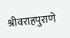श्रीवराहपुराणे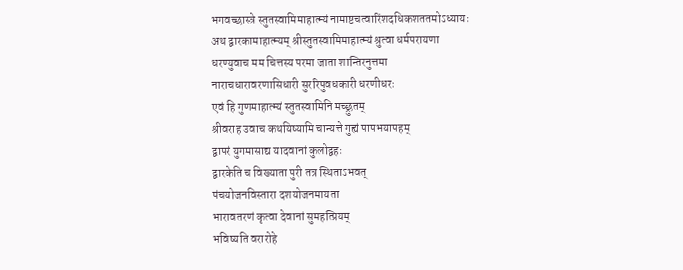भगवच्छास्त्रे स्तुतस्वामिमाहात्म्यं नामाष्टचत्वारिंशदधिकशततमोऽध्यायः
अथ द्वारकामाहात्म्यम् श्रीस्तुतस्वामिमाहात्म्यं श्रुत्वा धर्मपरायणा
धरण्युवाच मम चित्तस्य परमा जाता शान्तिरनुत्तमा
नाराचधारावरणासिधारी सुररिपुवधकारी धरणीधरः
एवं हि गुणमाहात्म्यं स्तुतस्वामिनि मच्छ्रुतम्
श्रीवराह उवाच कथयिष्यामि चान्यत्ते गुह्यं पापभयापहम्
द्वापरं युगमासाद्य यादवानां कुलोद्वहः
द्वारकेति च विख्याता पुरी तत्र स्थिताऽभवत्
पंचयोजनविस्तारा दशयोजनमायता
भारावतरणं कृत्वा देवानां सुमहत्प्रियम्
भविष्यति वरारोहे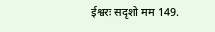ईश्वरः सदृशो मम 149.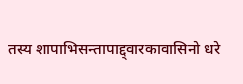तस्य शापाभिसन्तापाद्द्वारकावासिनो धरे